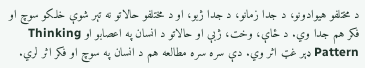د مختلفو هيوادونو، د جدا زمانو، د جدا ژبو، او د مختلفو حالاتو نه تېر شوې خلکو سوچ او فکر هم جدا وي. د ځاې، وخت، ژبې او حالاتو د انسان په اعصابو او Thinking Pattern ډېر غټ اثر وي. دې سره سره مطالعه هم د انسان په سوچ او فکر اثر لري.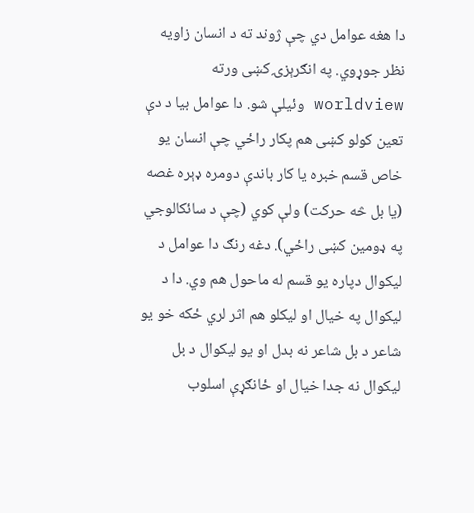دا هغه عوامل دي چې ژوند ته د انسان زاويه نظر جوړوي. په انګرېزۍ کښی ورته worldview وئيلې شو. دا عوامل بيا د دې تعين کولو کښی هم پکار راځي چې انسان يو خاص قسم خبره يا کار باندې دومره ډېره غصه (يا بل څه حرکت) ولې کوي (چې د سائکالوجي په ډومین کښی راځي). دغه رنګ دا عوامل د ليکوال دپاره يو قسم له ماحول هم وي. دا د ليکوال په خيال او ليکلو هم اثر لري ځکه خو يو شاعر د بل شاعر نه بدل او يو ليکوال د بل ليکوال نه جدا خيال او ځانګړې اسلوب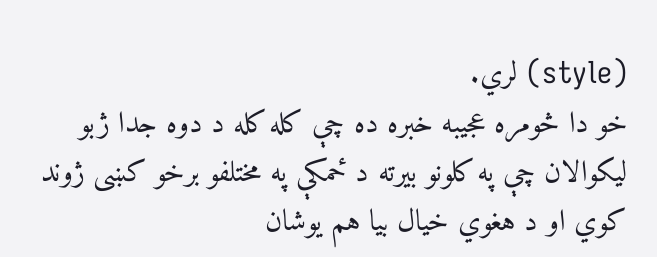(style) لري.
خو دا څومره عجيبه خبره ده چې کله کله د دوه جدا ژبو ليکوالان چې په کلونو بيرته د ځمکې په مختلفو برخو کښی ژوند کوي او د هغوي خيال بيا هم يوشان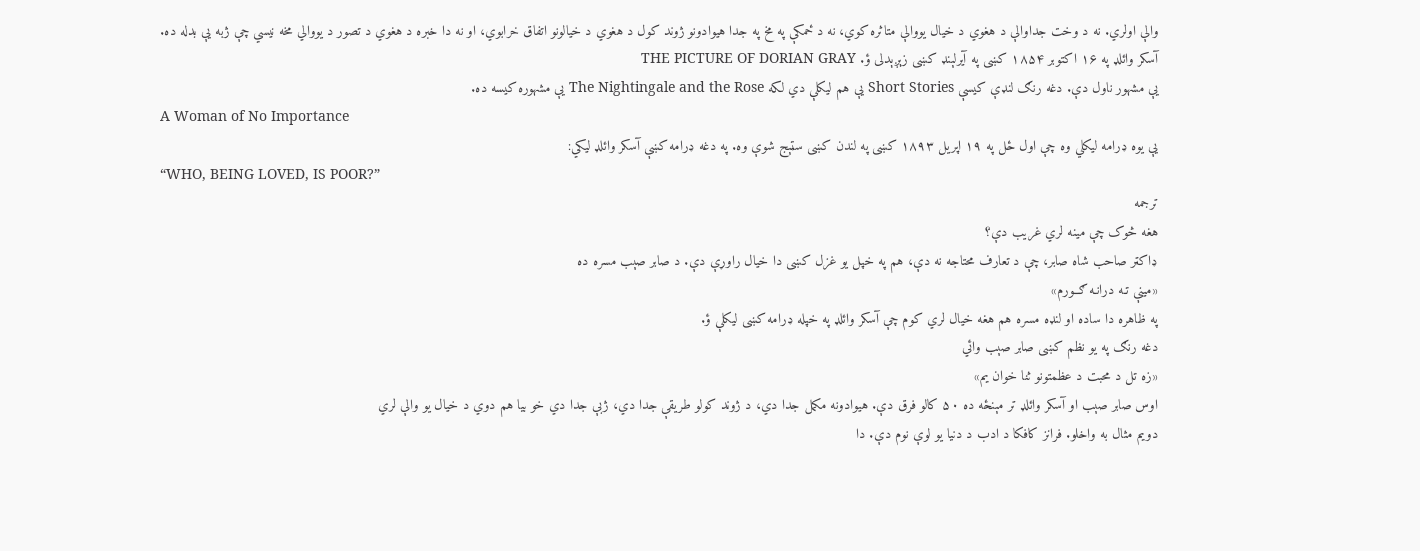والې اولري. نه د وخت جداوالې د هغوي د خيال يووالې متاثره کوي، نه د ځمکې په مخ په جدا هيوادونو ژوند کول د هغوي د خيالونو اتفاق خرابوي، او نه دا خبره د هغوي د تصور د يووالي مخه نيسي چې ژبه يې بدله ده.
آسکر وائلډ په ۱۶ اکتوبر ۱۸۵۴ کښی په آيرلېنډ کښی زېږېدلی ؤ. THE PICTURE OF DORIAN GRAY
يې مشهور ناول دې. دغه رنګ لنډې کيسې Short Stories يې هم ليکلې دي لکه The Nightingale and the Rose يې مشهوره کيسه ده.
A Woman of No Importance
يې يوه ډرامه ليکلي وه چې اول ځل په ۱۹ اپريل ۱۸۹۳ کښی په لندن کښی سټېج شوې وه. په دغه ډرامه کښې آسکر وائلډ ليکي:
“WHO, BEING LOVED, IS POOR?”
ترجمه
هغه څوک چې مينه لري غريب دې؟
ډاکټر صاحب شاه صابر، چې د تعارف محتاجه نه دې، هم په خپل يو غزل کښی دا خيال راوړې دې. د صابر صېب مسره ده
«مينې تـه درانـه ګــورم»
په ظاهره دا ساده او لنډه مسره هم هغه خيال لري کوم چې آسکر وائلډ په خپله ډرامه کښی ليکلې ؤ.
دغه رنګ په يو نظم کښی صابر صېب وائي
«زه تل د محبت د عظمتونو ثنا خوان يم»
اوس صابر صېب او آسکر وائلډ تر مېنځه ده ۵۰ کالو فرق دې. هيوادونه مکمل جدا دي، د ژوند کولو طريقې جدا دي، ژبې جدا دي خو بيا هم دوي د خيال يو والې لري
دويم مثال به واخلو. فرانز کافکا د ادب د دنيا يو لوې نوم دې. دا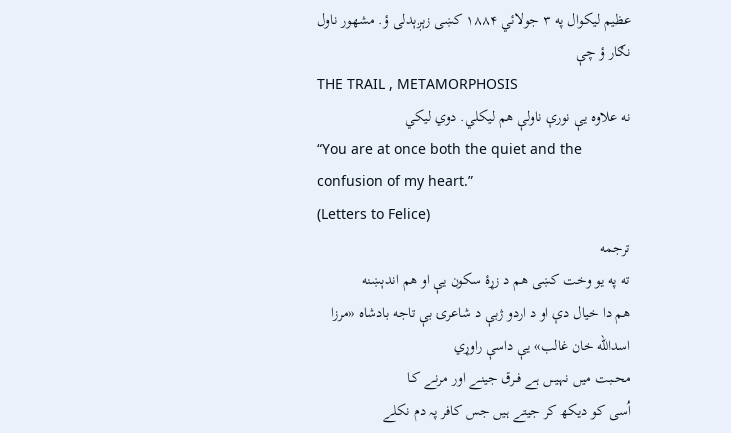عظيم ليکوال په ۳ جولائي ۱۸۸۴ کښی زېږېدلی ؤ. مشهور ناول نګار ؤ چې
THE TRAIL , METAMORPHOSIS
نه علاوه يې نورې ناولې هم ليکلي. دوي ليکي
“You are at once both the quiet and the confusion of my heart.”
(Letters to Felice)
ترجمه
ته په یو وخت کښی هم د زړۀ سکون یې او هم اندېښنه
هم دا خيال دې او د اردو ژبې د شاعرۍ بې تاجه بادشاه «مرزا اسدالله خان غالب» يې داسې راوړي
محــبت میں نہیــں ہـے فــرق جینـے اور مرنـے کـا
اُسی کو دیکھ کر جیتے ہیں جس کافر پہ دم نکلے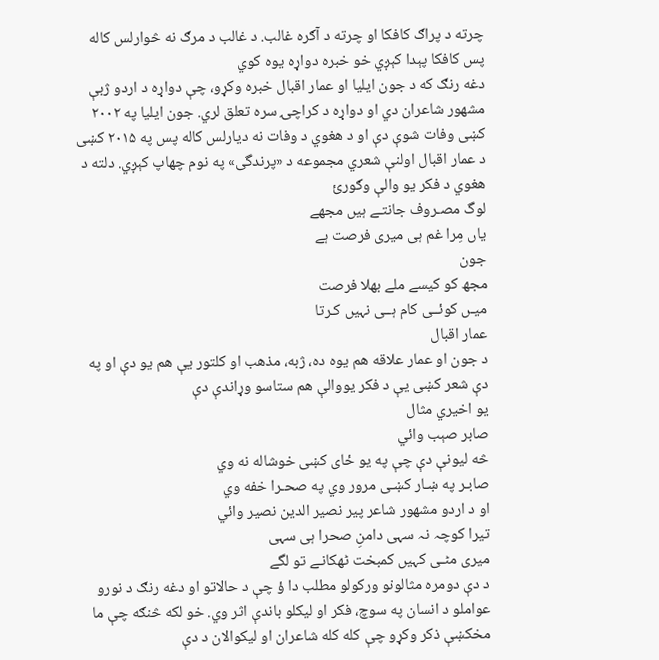چرته د پراګ کافکا او چرته د آګره غالب. د غالب د مرګ نه څوارلس کاله پس کافکا پېدا کېږي خو خبره دواړه يوه کوي
دغه رنګ که د جون ايليا او عمار اقبال خبره وکړو، چې دواړه د اردو ژبې مشهور شاعران دي او دواړه د کراچۍ سره تعلق لري. جون ايليا په ۲۰۰۲ کښی وفات شوې دې او د هغوي د وفات نه ديارلس کاله پس په ۲۰۱۵ کښی د عمار اقبال اولنې شعري مجموعه د «پرندگی» په نوم چهاپ کېږي. دلته د هغوي د فکر يو والې وګورئ
لوگ مصـروف جانتـے ہیں مجھے
یاں مِرا غم ہی میری فرصت ہے
جون
مجھ کو کیسے ملے بھلا فرصت
میـں کوئــی کام ہــی نہیں کـرتا
عمار اقبال
د جون او عمار علاقه هم يوه ده، ژبه، مذهب او کلتور يې هم يو دې او په دې شعر کښی يې د فکر يووالې هم ستاسو وړاندې دې
يو اخيري مثال
صابر صېب وائي
څه ليونې دې چې په يو ځای کښی خوشاله نه وي
صابـر په ښـار کښـی مرور وي په صحـرا خفه وي
او د اردو مشهور شاعر پير نصير الدين نصير وائي
تیرا کوچہ نہ سہی دامنِ صحرا ہی سہی
میری مٹـی کہیں کمبخت ٹھکانـے تو لگے
د دې دومره مثالونو ورکولو مطلب دا ؤ چې د حالاتو او دغه رنګ د نورو عواملو د انسان په سوچ، فکر او ليکلو باندې اثر وي. خو لکه څنګه چې ما مخکښې ذکر وکړو چې کله کله شاعران او ليکوالان د دې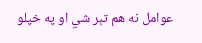عوامل نه هم تېر شي او په خپلو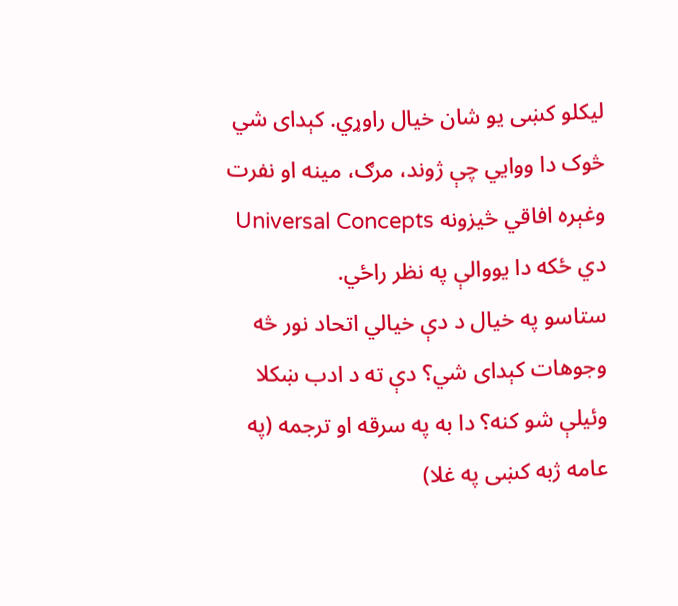ليکلو کښی يو شان خيال راوړي. کېدای شي څوک دا ووایي چې ژوند، مرګ، مينه او نفرت وغېره افاقي څيزونه Universal Concepts دي ځکه دا يووالې په نظر راځي.
ستاسو په خيال د دې خيالي اتحاد نور څه وجوهات کېدای شي؟ دې ته د ادب ښکلا وئيلې شو کنه؟ دا به په سرقه او ترجمه (په عامه ژبه کښی په غلا)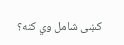کښی شامل وي کنه؟